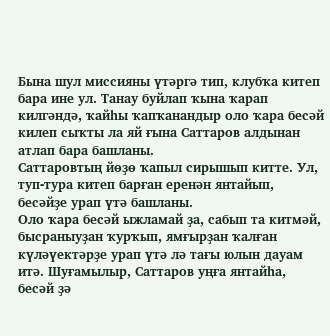Бына шул миссияны үтәргә тип, клубҡа китеп бара ине ул. Танау буйлап ҡына ҡарап килгәндә, ҡайһы ҡапҡанандыр оло ҡара бесәй килеп сыҡты ла яй ғына Саттаров алдынан атлап бара башланы.
Саттаровтың йөҙө ҡапыл сирышып китте. Ул, туп-тура китеп барған еренән янтайып, бесәйҙе урап үтә башланы.
Оло ҡара бесәй ыжламай ҙа, сабып та китмәй, бысраныуҙан ҡурҡып, ямғырҙан ҡалған күләүектәрҙе урап үтә лә тағы юлын дауам итә. Шуғамылыр, Саттаров уңға янтайһа, бесәй ҙә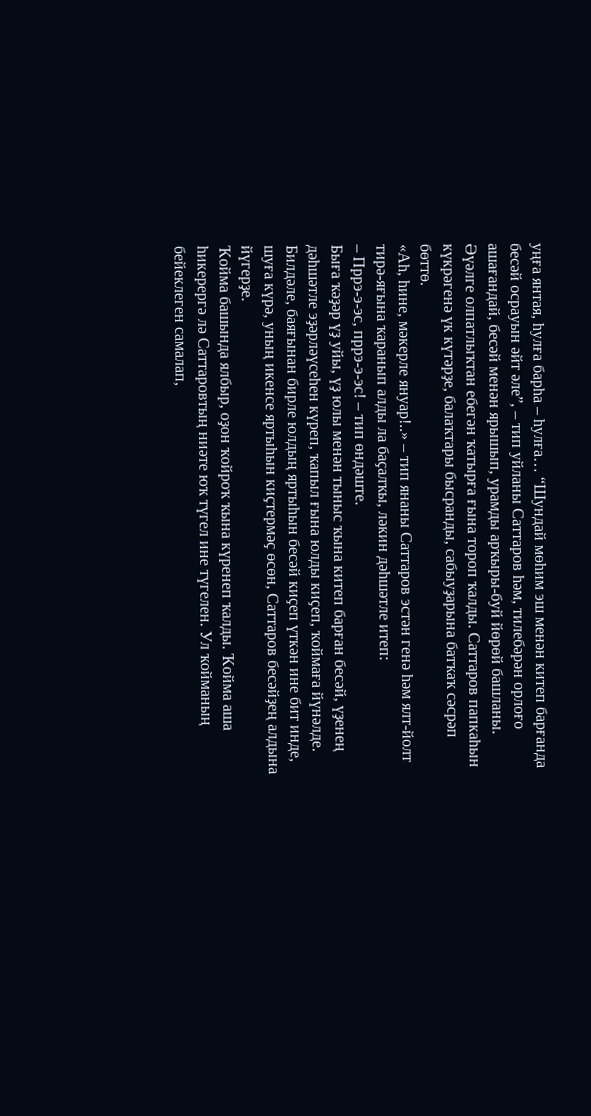уңға янтая, һулға барһа – һулға… “Шундай мөһим эш менән китеп барғанда бесәй осрауын әйт әле”, – тип уйланы Саттаров һәм, тилебәрән орлоғо ашағандай, бесәй менән ярышып, урамды арҡыры-буй йөрөй башланы. Әүәлге олпатлыҡтан ебегән ҡатырға ғына тороп ҡалды. Саттаров папкаһын күкрәгенә үк күтәрҙе, балаҡтары бысранды, сабыуҙарына батҡаҡ сәсрәп бөттө.
«Аһ, һине, мәкерле януар!..» – тип янаны Саттаров эстән генә һәм ялт-йолт тирә-яғына ҡаранып алды ла баҫалҡы, ләкин дәһшәтле итеп:
– Пррэ-э-эс, пррэ-э-эс! – тип өндәште.
Быға ҡәҙәр үҙ уйы, үҙ юлы менән тыныс ҡына китеп барған бесәй, үҙенең дәһшәтле эҙәрләүсеһен күреп, ҡапыл ғына юлды киҫеп, ҡоймаға йүнәлде.
Билдәле, баяғынан бирле юлдың яртыһын бесәй киҫеп үткән ине бит инде, шуға күрә, уның икенсе яртыһын киҫтермәҫ өсөн, Саттаров бесәйҙең алдына йүгерҙе.
Ҡойма башында ялбыр, оҙон ҡойроҡ ҡына күренеп ҡалды. Ҡойма аша һикерергә лә Саттаровтың ниәте юҡ түгел ине түгелен. Ул ҡойманың бейеклеген самалап,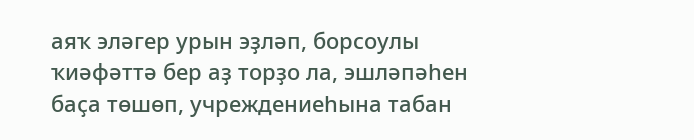аяҡ эләгер урын эҙләп, борсоулы ҡиәфәттә бер аҙ торҙо ла, эшләпәһен баҫа төшөп, учреждениеһына табан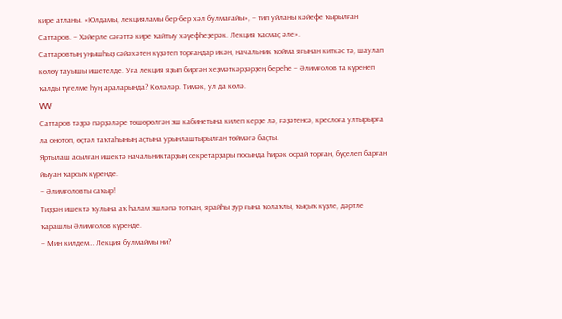кире атланы. «Юлдамы, лекцияламы бер-бер хәл булмағайы», – тип уйланы кәйефе ҡырылған Саттаров. – Хәйерле сәғәттә кире ҡайтыу хәүефһеҙерәк. Лекция ҡасмаҫ әле».
Саттаровтың уңышһыҙ сәйәхәтен күҙәтеп торғандар икән, начальник ҡойма яғынан киткәс тә, шаулап көлөү тауышы ишетелде. Уға лекция яҙып биргән хеҙмәткәрҙәрҙең береһе – Әлимғолов та күренеп ҡалды түгелме һуң араларында? Көләләр. Тимәк, ул да көлә.
VVV
Саттаров тәҙрә пәрҙәләре төшөрөлгән эш кабинетына килеп керҙе лә, ғәҙәтенсә, креслоға ултырырға ла онотоп, өҫтәл таҡтаһының аҫтына урынлаштырылған төймәгә баҫты.
Яртылаш асылған ишектә начальниктарҙың секретарҙары посында һирәк осрай торған, бүҫелеп барған йыуан ҡарсыҡ күренде.
– Әлимғоловты саҡыр!
Тиҙҙән ишектә ҡулына аҡ һалам эшләпә тотҡан, ярайһы ҙур ғына ҡолаҡлы, ҡыҫыҡ күҙле, дәртле ҡарашлы Әлимғолов күренде.
– Мин килдем… Лекция булмаймы ни?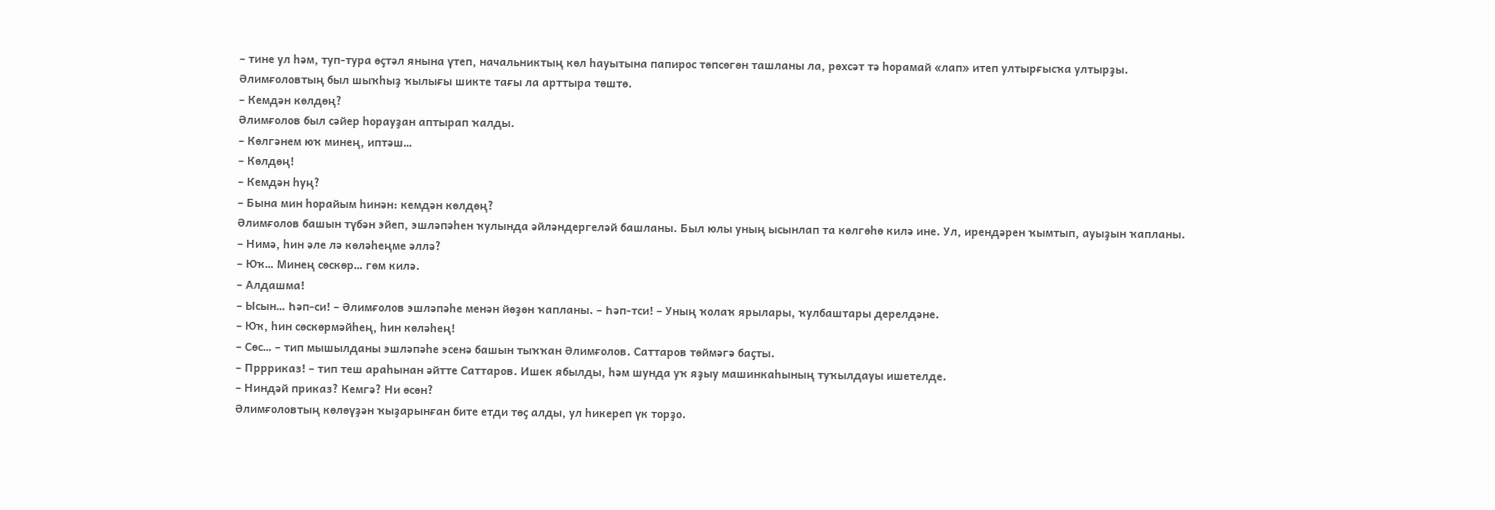– тине ул һәм, туп-тура өҫтәл янына үтеп, начальниктың көл һауытына папирос төпсөгөн ташланы ла, рөхсәт тә һорамай «лап» итеп ултырғысҡа ултырҙы.
Әлимғоловтың был шыҡһыҙ ҡылығы шикте тағы ла арттыра төштө.
– Кемдән көлдөң?
Әлимғолов был сәйер һорауҙан аптырап ҡалды.
– Көлгәнем юҡ минең, иптәш…
– Көлдөң!
– Кемдән һуң?
– Бына мин һорайым һинән: кемдән көлдөң?
Әлимғолов башын түбән эйеп, эшләпәһен ҡулында әйләндергеләй башланы. Был юлы уның ысынлап та көлгөһө килә ине. Ул, ирендәрен ҡымтып, ауыҙын ҡапланы.
– Нимә, һин әле лә көләһеңме әллә?
– Юҡ… Минең сөскөр… гөм килә.
– Алдашма!
– Ысын… Һәп-си! – Әлимғолов эшләпәһе менән йөҙөн ҡапланы. – Һәп-тси! – Уның ҡолаҡ ярылары, ҡулбаштары дерелдәне.
– Юҡ, һин сөскөрмәйһең, һин көләһең!
– Сөс… – тип мышылданы эшләпәһе эсенә башын тыҡҡан Әлимғолов. Саттаров төймәгә баҫты.
– Пррриказ! – тип теш араһынан әйтте Саттаров. Ишек ябылды, һәм шунда уҡ яҙыу машинкаһының туҡылдауы ишетелде.
– Ниндәй приказ? Кемгә? Ни өсөн?
Әлимғоловтың көлөүҙән ҡыҙарынған бите етди төҫ алды, ул һикереп үк торҙо.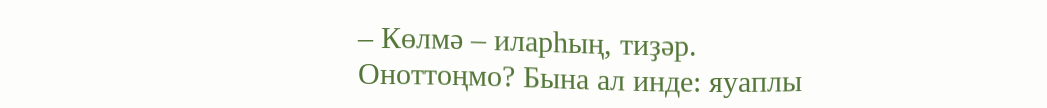– Көлмә – иларһың, тиҙәр. Оноттоңмо? Бына ал инде: яуаплы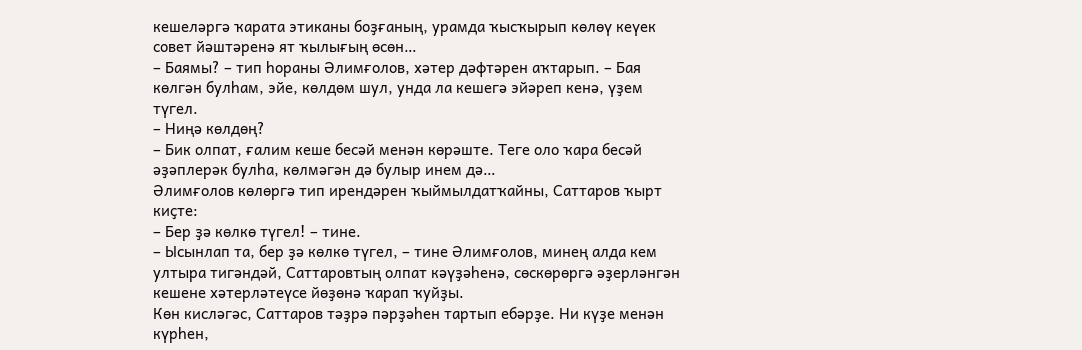кешеләргә ҡарата этиканы боҙғаның, урамда ҡысҡырып көлөү кеүек совет йәштәренә ят ҡылығың өсөн…
– Баямы? – тип һораны Әлимғолов, хәтер дәфтәрен аҡтарып. – Бая көлгән булһам, эйе, көлдөм шул, унда ла кешегә эйәреп кенә, үҙем түгел.
– Ниңә көлдөң?
– Бик олпат, ғалим кеше бесәй менән көрәште. Теге оло ҡара бесәй әҙәплерәк булһа, көлмәгән дә булыр инем дә…
Әлимғолов көлөргә тип ирендәрен ҡыймылдатҡайны, Саттаров ҡырт киҫте:
– Бер ҙә көлкө түгел! – тине.
– Ысынлап та, бер ҙә көлкө түгел, – тине Әлимғолов, минең алда кем ултыра тигәндәй, Саттаровтың олпат кәүҙәһенә, сөскөрөргә әҙерләнгән кешене хәтерләтеүсе йөҙөнә ҡарап ҡуйҙы.
Көн кисләгәс, Саттаров тәҙрә пәрҙәһен тартып ебәрҙе. Ни күҙе менән күрһен,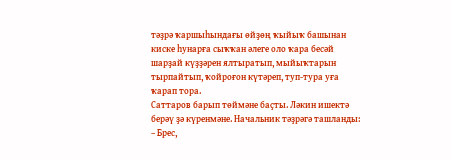тәҙрә ҡаршыһындағы өйҙөң ҡыйыҡ башынан киске һунарға сыҡҡан әлеге оло ҡара бесәй шарҙай күҙҙәрен ялтыратып, мыйыҡтарын тырпайтып, ҡойроғон күтәреп, туп-тура уға ҡарап тора.
Саттаров барып төймәне баҫты. Ләкин ишектә берәү ҙә күренмәне. Начальник тәҙрәгә ташланды:
– Брес,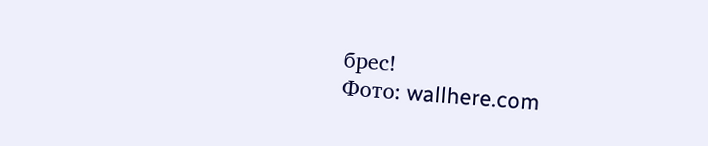брес!
Фото: wallhere.com